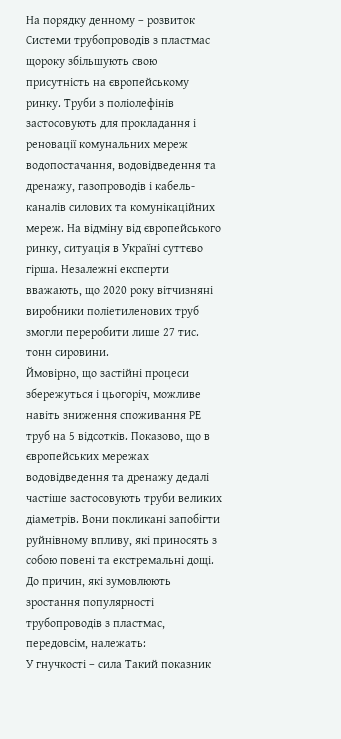На порядку денному – розвиток Системи трубопроводів з пластмас щороку збільшують свою присутність на європейському ринку. Труби з поліолефінів застосовують для прокладання і реновації комунальних мереж водопостачання, водовідведення та дренажу, газопроводів і кабель-каналів силових та комунікаційних мереж. На відміну від європейського ринку, ситуація в Україні суттєво гірша. Незалежні експерти вважають, що 2020 року вітчизняні виробники поліетиленових труб змогли переробити лише 27 тис. тонн сировини.
Ймовірно, що застійні процеси збережуться і цьогоріч, можливе навіть зниження споживання РЕ труб на 5 відсотків. Показово, що в європейських мережах водовідведення та дренажу дедалі частіше застосовують труби великих діаметрів. Вони покликані запобігти руйнівному впливу, які приносять з собою повені та екстремальні дощі.
До причин, які зумовлюють зростання популярності трубопроводів з пластмас, передовсім, належать:
У гнучкості – сила Такий показник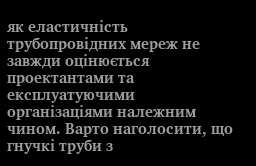як еластичність трубопровідних мереж не завжди оцінюється проектантами та експлуатуючими організаціями належним чином. Варто наголосити, що гнучкі труби з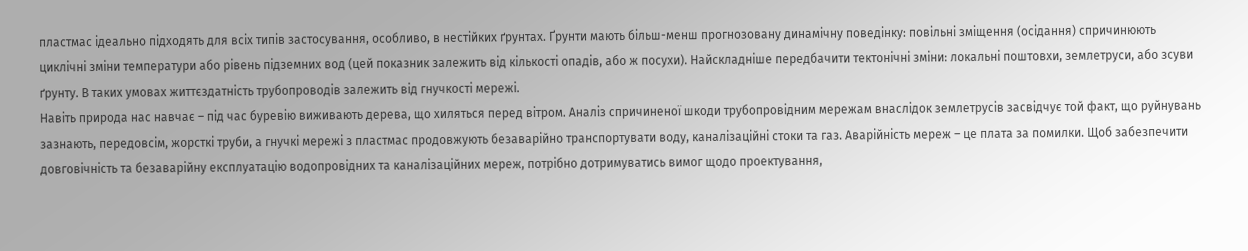пластмас ідеально підходять для всіх типів застосування, особливо, в нестійких ґрунтах. Ґрунти мають більш-менш прогнозовану динамічну поведінку: повільні зміщення (осідання) спричинюють циклічні зміни температури або рівень підземних вод (цей показник залежить від кількості опадів, або ж посухи). Найскладніше передбачити тектонічні зміни: локальні поштовхи, землетруси, або зсуви ґрунту. В таких умовах життєздатність трубопроводів залежить від гнучкості мережі.
Навіть природа нас навчає – під час буревію виживають дерева, що хиляться перед вітром. Аналіз спричиненої шкоди трубопровідним мережам внаслідок землетрусів засвідчує той факт, що руйнувань зазнають, передовсім, жорсткі труби, а гнучкі мережі з пластмас продовжують безаварійно транспортувати воду, каналізаційні стоки та газ. Аварійність мереж – це плата за помилки. Щоб забезпечити довговічність та безаварійну експлуатацію водопровідних та каналізаційних мереж, потрібно дотримуватись вимог щодо проектування,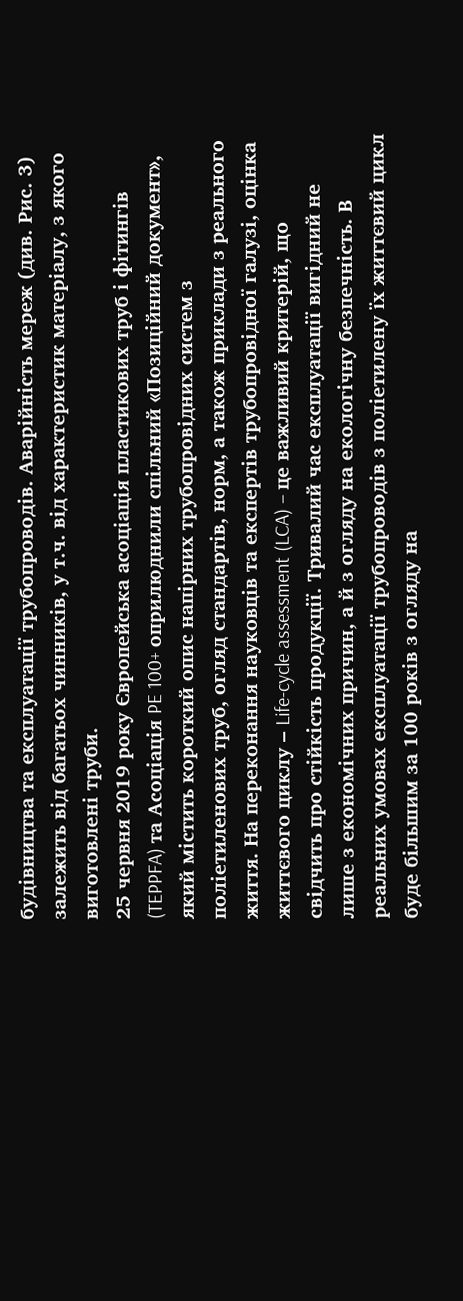будівництва та експлуатації трубопроводів. Аварійність мереж (див. Рис. 3) залежить від багатьох чинників, у т.ч. від характеристик матеріалу, з якого виготовлені труби.
25 червня 2019 року Європейська асоціація пластикових труб і фітингів (TEPPFA) та Асоціація PE 100+ оприлюднили спільний «Позиційний документ», який містить короткий опис напірних трубопровідних систем з поліетиленових труб, огляд стандартів, норм, а також приклади з реального життя. На переконання науковців та експертів трубопровідної галузі, оцінка життєвого циклу – Life-cycle assessment (LCA) – це важливий критерій, що свідчить про стійкість продукції. Тривалий час експлуатації вигідний не лише з економічних причин, а й з огляду на екологічну безпечність. В реальних умовах експлуатації трубопроводів з поліетилену їх життєвий цикл буде більшим за 100 років з огляду на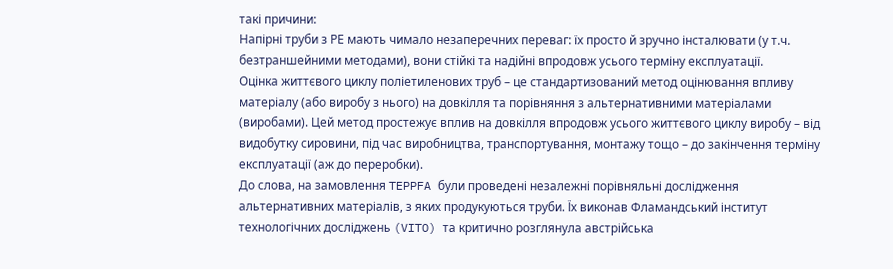такі причини:
Напірні труби з РЕ мають чимало незаперечних переваг: їх просто й зручно інсталювати (у т.ч. безтраншейними методами), вони стійкі та надійні впродовж усього терміну експлуатації.
Оцінка життєвого циклу поліетиленових труб – це стандартизований метод оцінювання впливу матеріалу (або виробу з нього) на довкілля та порівняння з альтернативними матеріалами (виробами). Цей метод простежує вплив на довкілля впродовж усього життєвого циклу виробу – від видобутку сировини, під час виробництва, транспортування, монтажу тощо – до закінчення терміну експлуатації (аж до переробки).
До слова, на замовлення TEPPFA були проведені незалежні порівняльні дослідження альтернативних матеріалів, з яких продукуються труби. Їх виконав Фламандський інститут технологічних досліджень (VITO) та критично розглянула австрійська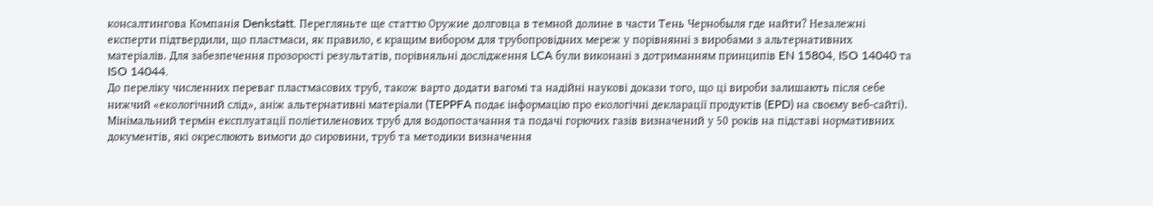консалтингова Компанія Denkstatt. Перегляньте ще статтю Оружие долговца в темной долине в части Тень Чернобыля где найти? Незалежні експерти підтвердили, що пластмаси, як правило, є кращим вибором для трубопровідних мереж у порівнянні з виробами з альтернативних матеріалів. Для забезпечення прозорості результатів, порівняльні дослідження LCA були виконані з дотриманням принципів EN 15804, ISO 14040 та ISO 14044.
До переліку численних переваг пластмасових труб, також варто додати вагомі та надійні наукові докази того, що ці вироби залишають після себе нижчий «екологічний слід», аніж альтернативні матеріали (TEPPFA подає інформацію про екологічні декларації продуктів (EPD) на своєму веб-сайті).
Мінімальний термін експлуатації поліетиленових труб для водопостачання та подачі горючих газів визначений у 50 років на підставі нормативних документів, які окреслюють вимоги до сировини, труб та методики визначення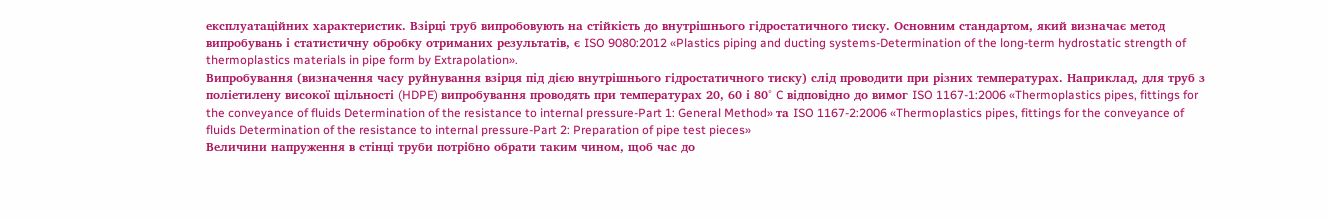експлуатаційних характеристик. Взірці труб випробовують на стійкість до внутрішнього гідростатичного тиску. Основним стандартом, який визначає метод випробувань і статистичну обробку отриманих результатів, є ISO 9080:2012 «Plastics piping and ducting systems-Determination of the long-term hydrostatic strength of thermoplastics materials in pipe form by Extrapolation».
Випробування (визначення часу руйнування взірця під дією внутрішнього гідростатичного тиску) слід проводити при різних температурах. Наприклад, для труб з поліетилену високої щільності (HDPE) випробування проводять при температурах 20, 60 і 80° C відповідно до вимог ISO 1167-1:2006 «Thermoplastics pipes, fittings for the conveyance of fluids Determination of the resistance to internal pressure-Part 1: General Method» та ISO 1167-2:2006 «Thermoplastics pipes, fittings for the conveyance of fluids Determination of the resistance to internal pressure-Part 2: Preparation of pipe test pieces»
Величини напруження в стінці труби потрібно обрати таким чином, щоб час до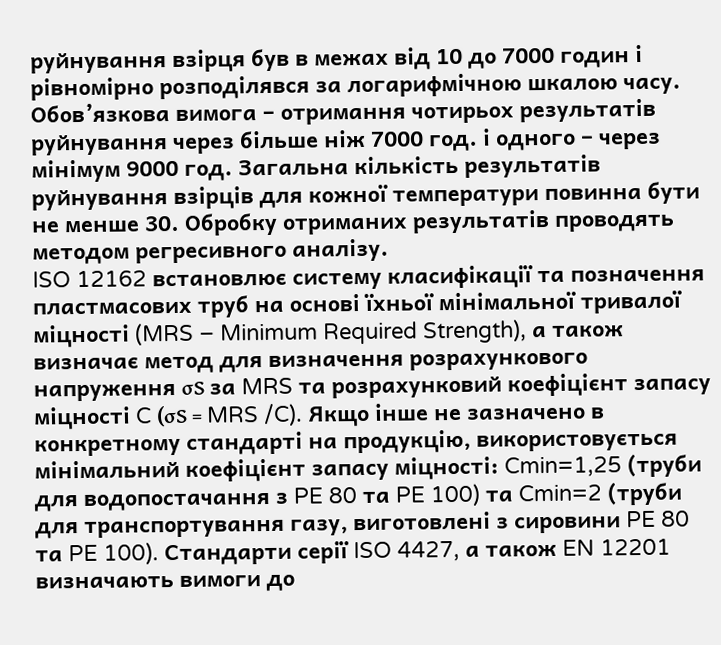руйнування взірця був в межах від 10 до 7000 годин і рівномірно розподілявся за логарифмічною шкалою часу. Обов’язкова вимога – отримання чотирьох результатів руйнування через більше ніж 7000 год. і одного – через мінімум 9000 год. Загальна кількість результатів руйнування взірців для кожної температури повинна бути не менше 30. Обробку отриманих результатів проводять методом регресивного аналізу.
ISO 12162 встановлює систему класифікації та позначення пластмасових труб на основі їхньої мінімальної тривалої міцності (MRS – Minimum Required Strength), а також визначає метод для визначення розрахункового напруження σS за MRS та розрахунковий коефіцієнт запасу міцності C (σS = MRS /C). Якщо інше не зазначено в конкретному стандарті на продукцію, використовується мінімальний коефіцієнт запасу міцності: Cmin=1,25 (труби для водопостачання з PE 80 та PE 100) та Cmin=2 (труби для транспортування газу, виготовлені з сировини PE 80 та PE 100). Стандарти серії ISO 4427, а також EN 12201 визначають вимоги до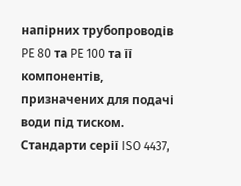напірних трубопроводів PE 80 та PE 100 та її компонентів, призначених для подачі води під тиском.
Стандарти серії ISO 4437,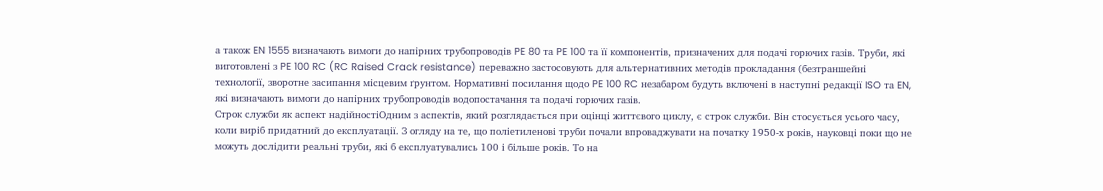а також EN 1555 визначають вимоги до напірних трубопроводів PE 80 та PE 100 та її компонентів, призначених для подачі горючих газів. Труби, які виготовлені з PE 100 RC (RC Raised Crack resistance) переважно застосовують для альтернативних методів прокладання (безтраншейні технології, зворотне засипання місцевим ґрунтом. Нормативні посилання щодо PE 100 RC незабаром будуть включені в наступні редакції ISO та EN, які визначають вимоги до напірних трубопроводів водопостачання та подачі горючих газів.
Строк служби як аспект надійностіОдним з аспектів, який розглядається при оцінці життєвого циклу, є строк служби. Він стосується усього часу, коли виріб придатний до експлуатації. З огляду на те, що поліетиленові труби почали впроваджувати на початку 1950-х років, науковці поки що не можуть дослідити реальні труби, які б експлуатувались 100 і більше років. То на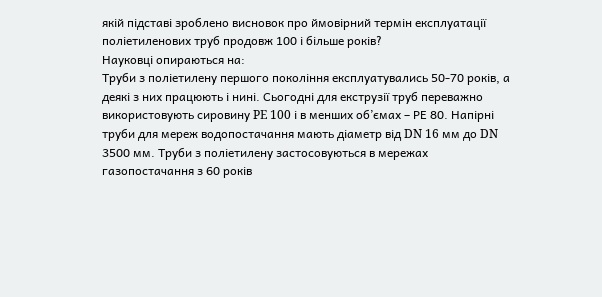якій підставі зроблено висновок про ймовірний термін експлуатації поліетиленових труб продовж 100 і більше років?
Науковці опираються на:
Труби з поліетилену першого покоління експлуатувались 50-70 років, а деякі з них працюють і нині. Сьогодні для екструзії труб переважно використовують сировину PE 100 і в менших об’ємах – РЕ 80. Напірні труби для мереж водопостачання мають діаметр від DN 16 мм до DN 3500 мм. Труби з поліетилену застосовуються в мережах газопостачання з 60 років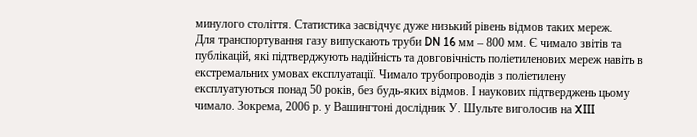минулого століття. Статистика засвідчує дуже низький рівень відмов таких мереж.
Для транспортування газу випускають труби DN 16 мм – 800 мм. Є чимало звітів та публікацій, які підтверджують надійність та довговічність поліетиленових мереж навіть в екстремальних умовах експлуатації. Чимало трубопроводів з поліетилену експлуатуються понад 50 років, без будь-яких відмов. І наукових підтверджень цьому чимало. Зокрема, 2006 р. у Вашингтоні дослідник У. Шульте виголосив на XIII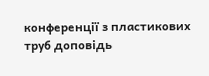конференції з пластикових труб доповідь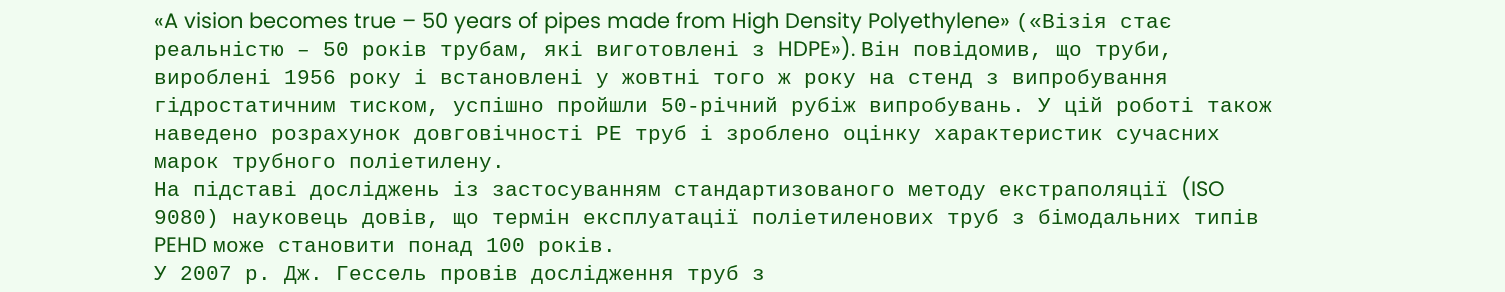«A vision becomes true – 50 years of pipes made from High Density Polyethylene» («Візія стає реальністю – 50 років трубам, які виготовлені з HDPE»). Він повідомив, що труби, вироблені 1956 року і встановлені у жовтні того ж року на стенд з випробування гідростатичним тиском, успішно пройшли 50-річний рубіж випробувань. У цій роботі також наведено розрахунок довговічності РЕ труб і зроблено оцінку характеристик сучасних марок трубного поліетилену.
На підставі досліджень із застосуванням стандартизованого методу екстраполяції (ISO 9080) науковець довів, що термін експлуатації поліетиленових труб з бімодальних типів PEHD може становити понад 100 років.
У 2007 р. Дж. Гессель провів дослідження труб з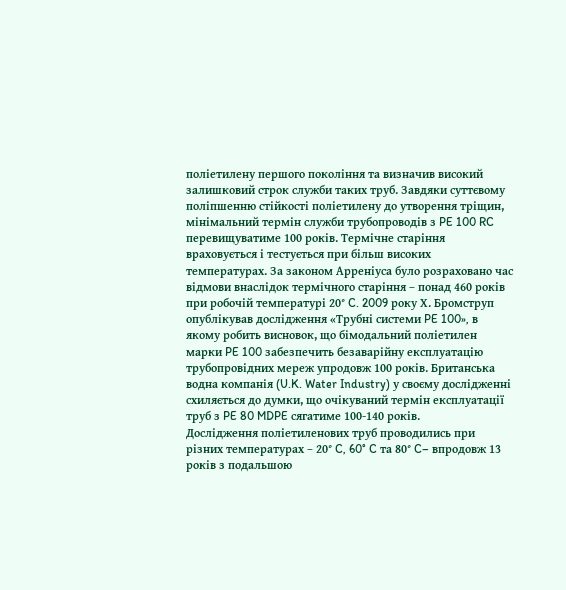поліетилену першого покоління та визначив високий залишковий строк служби таких труб. Завдяки суттєвому поліпшенню стійкості поліетилену до утворення тріщин, мінімальний термін служби трубопроводів з PE 100 RC перевищуватиме 100 років. Термічне старіння враховується і тестується при більш високих температурах. За законом Арреніуса було розраховано час відмови внаслідок термічного старіння – понад 460 років
при робочій температурі 20° C. 2009 року Х. Бромструп опублікував дослідження «Трубні системи PE 100», в якому робить висновок, що бімодальний поліетилен марки PE 100 забезпечить безаварійну експлуатацію трубопровідних мереж упродовж 100 років. Британська водна компанія (U.K. Water Industry) у своєму дослідженні схиляється до думки, що очікуваний термін експлуатації труб з PE 80 MDPE сягатиме 100-140 років.
Дослідження поліетиленових труб проводились при різних температурах – 20° C, 60° C та 80° C– впродовж 13 років з подальшою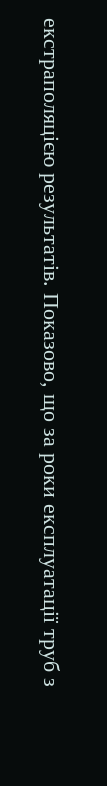екстраполяцією результатів. Показово, що за роки експлуатації труб з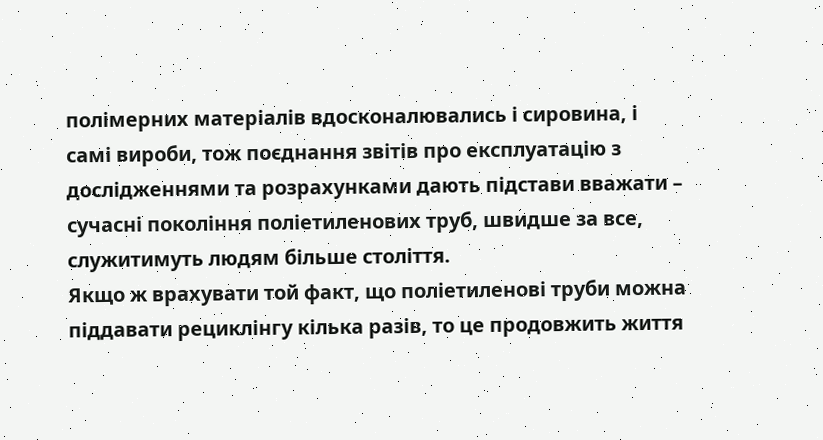полімерних матеріалів вдосконалювались і сировина, і самі вироби, тож поєднання звітів про експлуатацію з дослідженнями та розрахунками дають підстави вважати – сучасні покоління поліетиленових труб, швидше за все, служитимуть людям більше століття.
Якщо ж врахувати той факт, що поліетиленові труби можна піддавати рециклінгу кілька разів, то це продовжить життя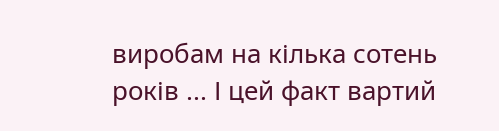виробам на кілька сотень років ... І цей факт вартий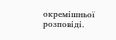окремішньої розповіді.